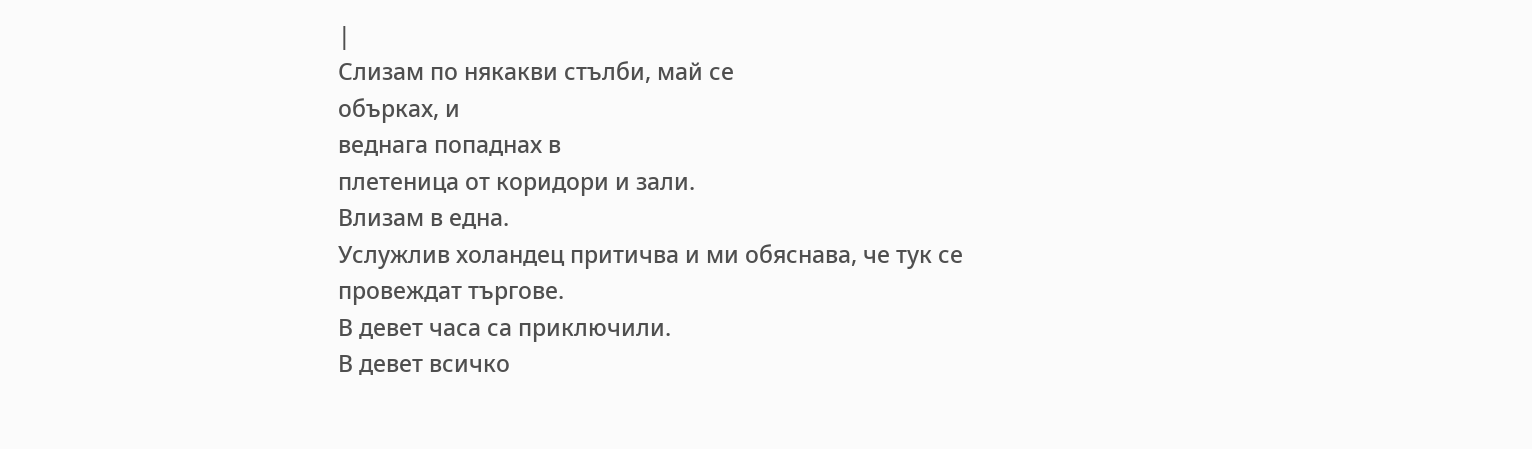|
Слизам по някакви стълби, май се
обърках, и
веднага попаднах в
плетеница от коридори и зали.
Влизам в една.
Услужлив холандец притичва и ми обяснава, че тук се
провеждат търгове.
В девет часа са приключили.
В девет всичко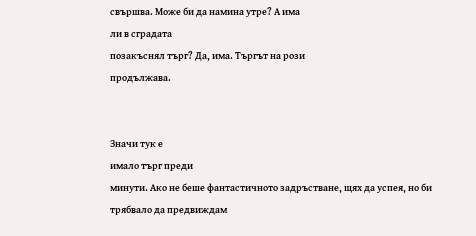свършва. Може би да намина утре? А има
ли в сградата
позакъснял търг? Да, има. Търгът на рози
продължава.


Значи тук е
имало търг преди
минути. Ако не беше фантастичното задръстване, щях да успея, но би
трябвало да предвиждам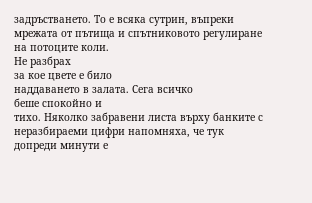задръстването. То е всяка сутрин, въпреки
мрежата от пътища и спътниковото регулиране на потоците коли.
Не разбрах
за кое цвете е било
наддаването в залата. Сега всичко
беше спокойно и
тихо. Няколко забравени листа върху банките с
неразбираеми цифри напомняха, че тук допреди минути е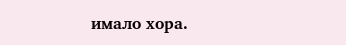имало хора.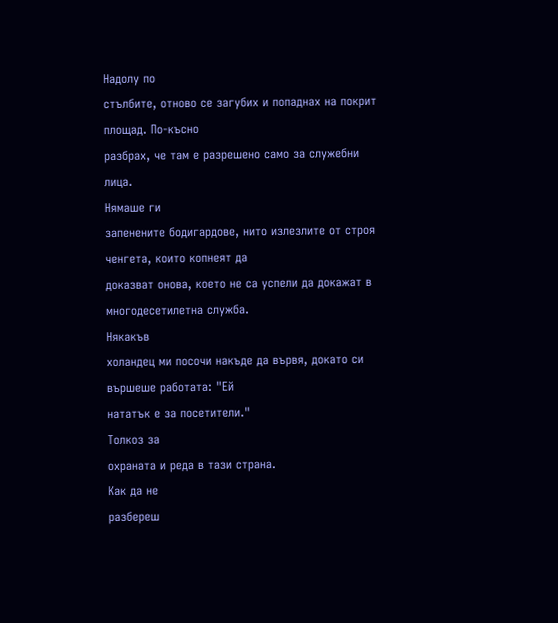Надолу по
стълбите, отново се загубих и попаднах на покрит площад. По-късно
разбрах, че там е разрешено само за служебни лица.
Нямаше ги
запенените бодигардове, нито излезлите от строя ченгета, които копнеят да
доказват онова, което не са успели да докажат в многодесетилетна служба.
Някакъв
холандец ми посочи накъде да вървя, докато си вършеше работата: "Ей
нататък е за посетители."
Толкоз за
охраната и реда в тази страна.
Как да не
разбереш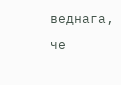веднага, че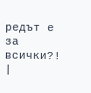редът е за всички?!
|